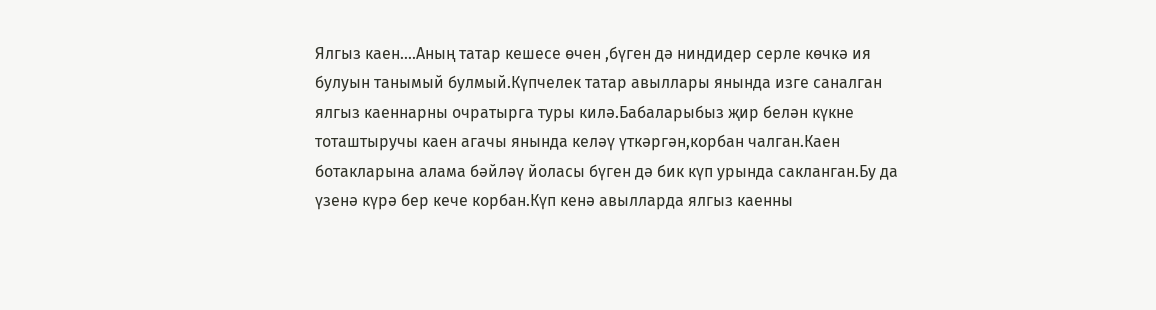Ялгыз каен....Аның татар кешесе өчен ,бүген дә ниндидер серле көчкә ия булуын танымый булмый.Күпчелек татар авыллары янында изге саналган ялгыз каеннарны очратырга туры килә.Бабаларыбыз җир белән күкне тоташтыручы каен агачы янында келәү үткәргән,корбан чалган.Каен ботакларына алама бәйләү йоласы бүген дә бик күп урында сакланган.Бу да үзенә күрә бер кече корбан.Күп кенә авылларда ялгыз каенны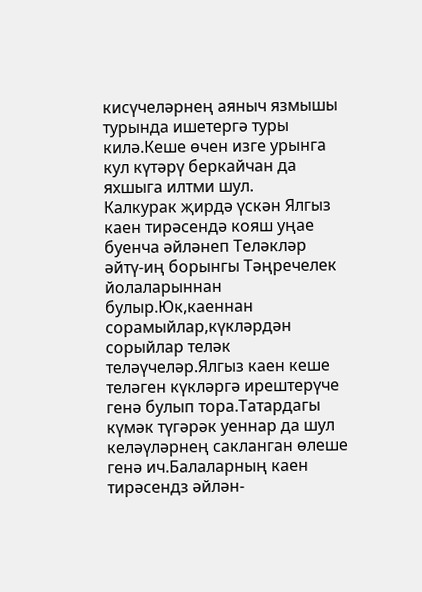кисүчеләрнең аяныч язмышы турында ишетергә туры килә.Кеше өчен изге урынга кул күтәрү беркайчан да яхшыга илтми шул.
Калкурак җирдә үскән Ялгыз каен тирәсендә кояш уңае буенча әйләнеп Теләкләр әйтү-иң борынгы Тәңречелек йолаларыннан булыр.Юк,каеннан сорамыйлар,күкләрдән сорыйлар теләк теләүчеләр.Ялгыз каен кеше теләген күкләргә ирештерүче генә булып тора.Татардагы күмәк түгәрәк уеннар да шул келәүләрнең сакланган өлеше генә ич.Балаларның каен тирәсендз әйлән-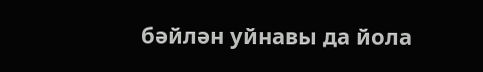бәйлән уйнавы да йола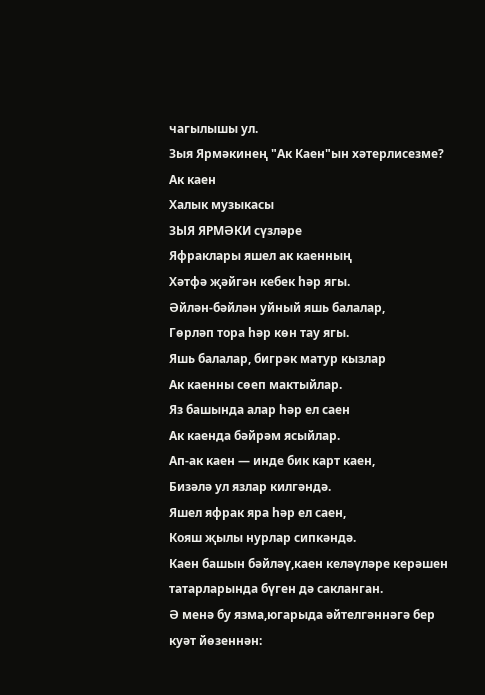чагылышы ул.
Зыя Ярмәкинең "Ак Каен"ын хәтерлисезме?
Ак каен
Халык музыкасы
ЗЫЯ ЯРМӘКИ сүзләре
Яфраклары яшел ак каенның
Хәтфә җәйгән кебек һәр ягы.
Әйлән-бәйлән уйный яшь балалар,
Гөрләп тора һәр көн тау ягы.
Яшь балалар, бигрәк матур кызлар
Ак каенны сөеп мактыйлар.
Яз башында алар һәр ел саен
Ак каенда бәйрәм ясыйлар.
Ап-ак каен — инде бик карт каен,
Бизәлә ул язлар килгәндә.
Яшел яфрак яра һәр ел саен,
Кояш җылы нурлар сипкәндә.
Каен башын бәйләү,каен келәүләре керәшен татарларында бүген дә сакланган.
Ә менә бу язма,югарыда әйтелгәннәгә бер куәт йөзеннән: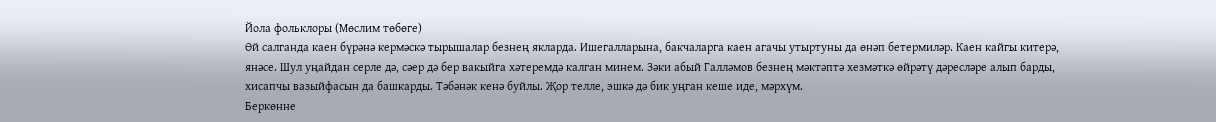Йола фольклоры (Мөслим төбөге)
Өй салганда каен бүрәнә кермәскә тырышалар безнең якларда. Ишегалларына, бакчаларга каен агачы утыртуны да өнәп бетермиләр. Каен кайгы китерә, янәсе. Шул уңайдан серле дә, сәер дә бер вакыйга хәтеремдә калган минем. Зәки абый Галләмов безнең мәктәптә хезмәткә өйрәтү дәресләре алып барды, хисапчы вазыйфасын да башкарды. Тәбәнәк кенә буйлы. Җор телле, эшкә дә бик уңган кеше иде, мәрхүм.
Беркөнне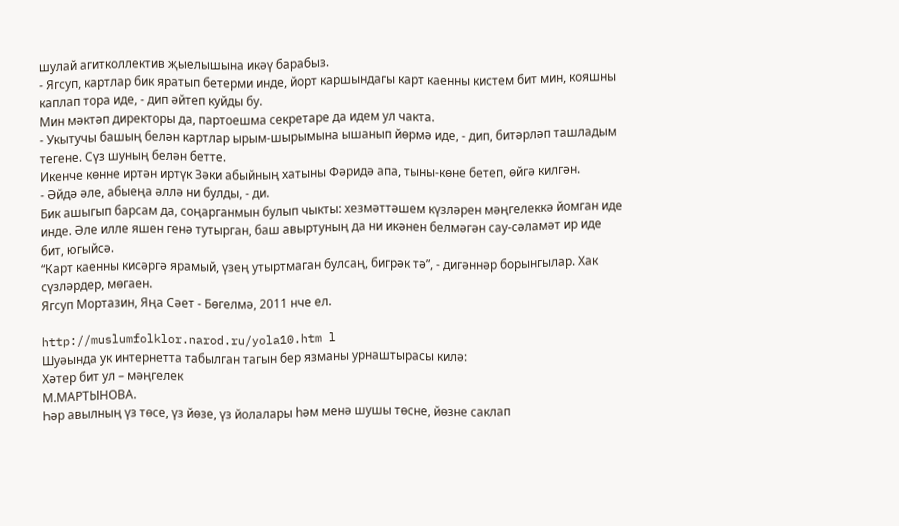шулай агитколлектив җыелышына икәү барабыз.
- Ягсуп, картлар бик яратып бетерми инде, йорт каршындагы карт каенны кистем бит мин, кояшны каплап тора иде, - дип әйтеп куйды бу.
Мин мәктәп директоры да, партоешма секретаре да идем ул чакта.
- Укытучы башың белән картлар ырым-шырымына ышанып йөрмә иде, - дип, битәрләп ташладым тегене. Сүз шуның белән бетте.
Икенче көнне иртән иртүк Зәки абыйның хатыны Фәридә апа, тыны-көне бетеп, өйгә килгән.
- Әйдә әле, абыеңа әллә ни булды, - ди.
Бик ашыгып барсам да, соңарганмын булып чыкты: хезмәттәшем күзләрен мәңгелеккә йомган иде инде. Әле илле яшен генә тутырган, баш авыртуның да ни икәнен белмәгән сау-сәламәт ир иде бит, югыйсә.
“Карт каенны кисәргә ярамый, үзең утыртмаган булсаң, бигрәк тә”, - дигәннәр борынгылар. Хак сүзләрдер, мөгаен.
Ягсуп Мортазин, Яңа Сәет - Бөгелмә, 2011 нче ел.

http://muslumfolklor.narod.ru/yola10.htm l
Шуәында ук интернетта табылган тагын бер язманы урнаштырасы килә:
Хәтер бит ул – мәңгелек
М.МАРТЫНОВА.
Һәр авылның үз төсе, үз йөзе, үз йолалары һәм менә шушы төсне, йөзне саклап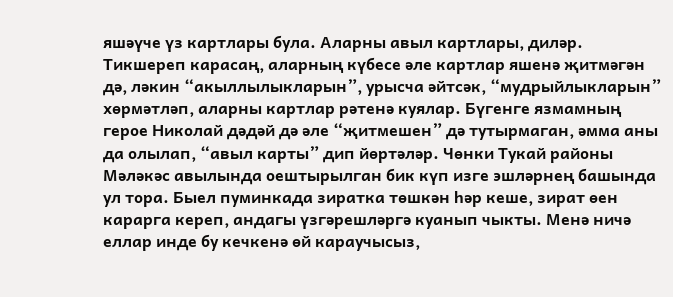яшәүче үз картлары була. Аларны авыл картлары, диләр. Тикшереп карасаң, аларның күбесе әле картлар яшенә җитмәгән дә, ләкин “акыллылыкларын”, урысча әйтсәк, “мудрыйлыкларын” хөрмәтләп, аларны картлар рәтенә куялар. Бүгенге язмамның герое Николай дәдәй дә әле “җитмешен” дә тутырмаган, әмма аны да олылап, “авыл карты” дип йөртәләр. Чөнки Тукай районы Мәләкәс авылында оештырылган бик күп изге эшләрнең башында ул тора. Быел пуминкада зиратка төшкән һәр кеше, зират өен карарга кереп, андагы үзгәрешләргә куанып чыкты. Менә ничә еллар инде бу кечкенә өй караучысыз,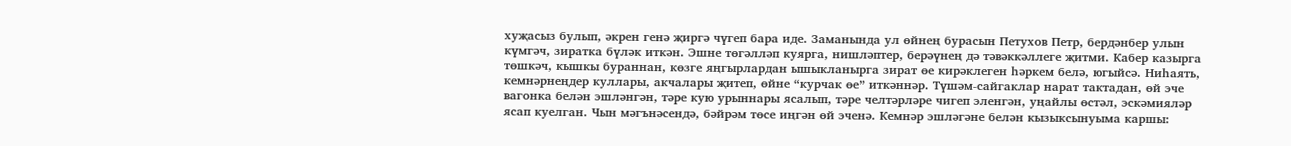хуҗасыз булып, әкрен генә җиргә чүгеп бара иде. Заманында ул өйнең бурасын Петухов Петр, бердәнбер улын күмгәч, зиратка бүләк иткән. Эшне төгәлләп куярга, нишләптер, берәүнең дә тәвәккәллеге җитми. Кабер казырга төшкәч, кышкы бураннан, көзге яңгырлардан ышыкланырга зират өе кирәклеген һәркем белә, югыйсә. Ниһаять, кемнәрнеңдер куллары, акчалары җитеп, өйне “курчак өе” иткәннәр. Түшәм-сайгаклар нарат тактадан, өй эче вагонка белән эшләнгән, тәре кую урыннары ясалып, тәре челтәрләре чигеп эленгән, уңайлы өстәл, эскәмияләр ясап куелган. Чын мәгънәсендә, бәйрәм төсе иңгән өй эченә. Кемнәр эшләгәне белән кызыксынуыма каршы: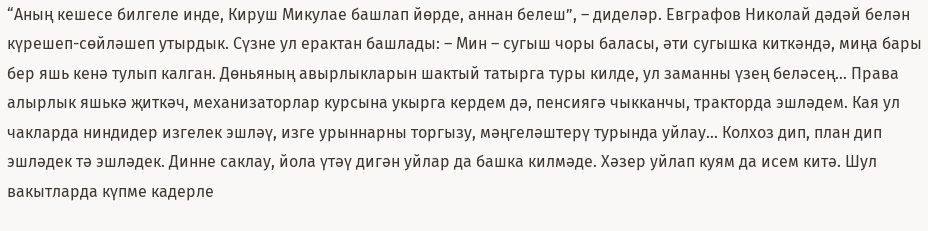“Аның кешесе билгеле инде, Кируш Микулае башлап йөрде, аннан белеш”, – диделәр. Евграфов Николай дәдәй белән күрешеп-сөйләшеп утырдык. Сүзне ул ерактан башлады: – Мин – сугыш чоры баласы, әти сугышка киткәндә, миңа бары бер яшь кенә тулып калган. Дөньяның авырлыкларын шактый татырга туры килде, ул заманны үзең беләсең... Права алырлык яшькә җиткәч, механизаторлар курсына укырга кердем дә, пенсиягә чыкканчы, тракторда эшләдем. Кая ул чакларда ниндидер изгелек эшләү, изге урыннарны торгызу, мәңгеләштерү турында уйлау... Колхоз дип, план дип эшләдек тә эшләдек. Динне саклау, йола үтәү дигән уйлар да башка килмәде. Хәзер уйлап куям да исем китә. Шул вакытларда күпме кадерле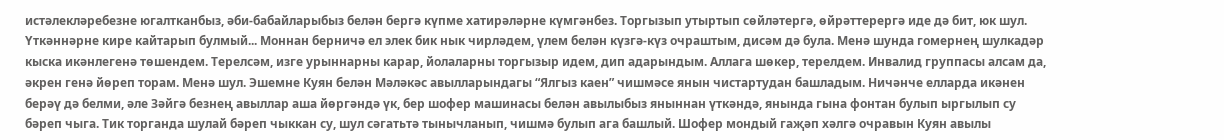истәлекләребезне югалтканбыз, әби-бабайларыбыз белән бергә күпме хатирәләрне күмгәнбез. Торгызып утыртып сөйләтергә, өйрәттерергә иде дә бит, юк шул. Үткәннәрне кире кайтарып булмый... Моннан берничә ел элек бик нык чирләдем, үлем белән күзгә-күз очраштым, дисәм дә була. Менә шунда гомернең шулкадәр кыска икәнлегенә төшендем. Терелсәм, изге урыннарны карар, йолаларны торгызыр идем, дип адарындым. Аллага шөкер, терелдем. Инвалид группасы алсам да, әкрен генә йөреп торам. Менә шул. Эшемне Куян белән Мәләкәс авылларындагы “Ялгыз каен” чишмәсе янын чистартудан башладым. Ничәнче елларда икәнен берәү дә белми, әле Зәйгә безнең авыллар аша йөргәндә үк, бер шофер машинасы белән авылыбыз яныннан үткәндә, янында гына фонтан булып ыргылып су бәреп чыга. Тик торганда шулай бәреп чыккан су, шул сәгатьтә тынычланып, чишмә булып ага башлый. Шофер мондый гаҗәп хәлгә очравын Куян авылы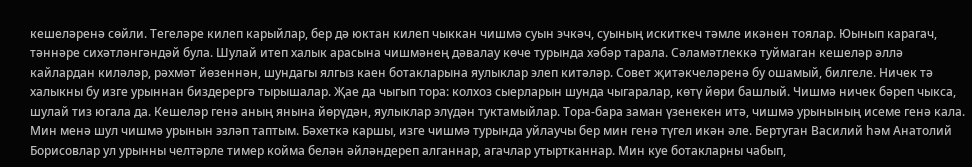кешеләренә сөйли. Тегеләре килеп карыйлар, бер дә юктан килеп чыккан чишмә суын эчкәч, суының искиткеч тәмле икәнен тоялар. Юынып карагач, тәннәре сихәтләнгәндәй була. Шулай итеп халык арасына чишмәнең дәвалау көче турында хәбәр тарала. Сәламәтлеккә туймаган кешеләр әллә кайлардан киләләр, рәхмәт йөзеннән, шундагы ялгыз каен ботакларына яулыклар элеп китәләр. Совет җитәкчеләренә бу ошамый, билгеле. Ничек тә халыкны бу изге урыннан биздерергә тырышалар. Җае да чыгып тора: колхоз сыерларын шунда чыгаралар, көтү йөри башлый. Чишмә ничек бәреп чыкса, шулай тиз югала да. Кешеләр генә аның янына йөрүдән, яулыклар элүдән туктамыйлар. Тора-бара заман үзенекен итә, чишмә урынының исеме генә кала. Мин менә шул чишмә урынын эзләп таптым. Бәхеткә каршы, изге чишмә турында уйлаучы бер мин генә түгел икән әле. Бертуган Василий һәм Анатолий Борисовлар ул урынны челтәрле тимер койма белән әйләндереп алганнар, агачлар утыртканнар. Мин куе ботакларны чабып,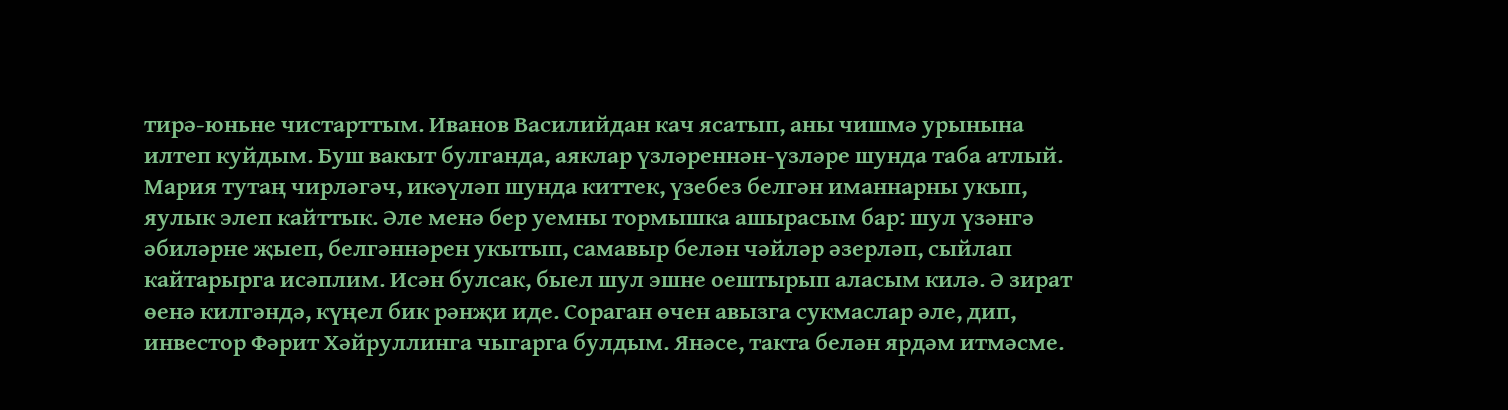тирә-юньне чистарттым. Иванов Василийдан кач ясатып, аны чишмә урынына илтеп куйдым. Буш вакыт булганда, аяклар үзләреннән-үзләре шунда таба атлый. Мария тутаң чирләгәч, икәүләп шунда киттек, үзебез белгән иманнарны укып, яулык элеп кайттык. Әле менә бер уемны тормышка ашырасым бар: шул үзәнгә әбиләрне җыеп, белгәннәрен укытып, самавыр белән чәйләр әзерләп, сыйлап кайтарырга исәплим. Исән булсак, быел шул эшне оештырып аласым килә. Ә зират өенә килгәндә, күңел бик рәнҗи иде. Сораган өчен авызга сукмаслар әле, дип, инвестор Фәрит Хәйруллинга чыгарга булдым. Янәсе, такта белән ярдәм итмәсме.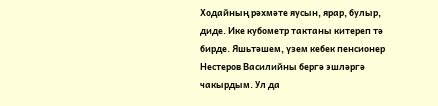Ходайның рәхмәте яусын, ярар, булыр, диде. Ике кубометр тактаны китереп тә бирде. Яшьтәшем, үзем кебек пенсионер Нестеров Василийны бергә эшләргә чакырдым. Ул да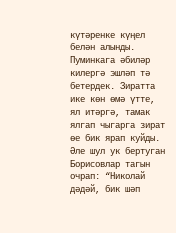күтәренке күңел белән алынды. Пуминкага әбиләр килергә эшләп тә бетердек. Зиратта ике көн өмә үтте, ял итәргә, тамак ялгап чыгарга зират өе бик ярап куйды. Әле шул ук бертуган Борисовлар тагын очрап: “Николай дәдәй, бик шәп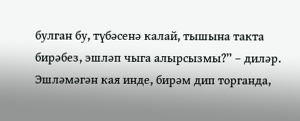булган бу, түбәсенә калай, тышына такта бирәбез, эшләп чыга алырсызмы?” – диләр. Эшләмәгән кая инде, бирәм дип торганда,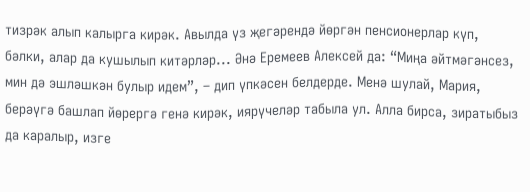тизрәк алып калырга кирәк. Авылда үз җегәрендә йөргән пенсионерлар күп, бәлки, алар да кушылып китәрләр... Әнә Еремеев Алексей да: “Миңа әйтмәгәнсез, мин дә эшләшкән булыр идем”, – дип үпкәсен белдерде. Менә шулай, Мария, берәүгә башлап йөрергә генә кирәк, иярүчеләр табыла ул. Алла бирса, зиратыбыз да каралыр, изге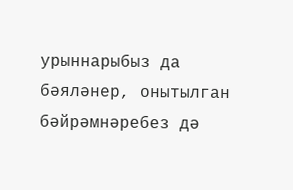урыннарыбыз да бәяләнер, онытылган бәйрәмнәребез дә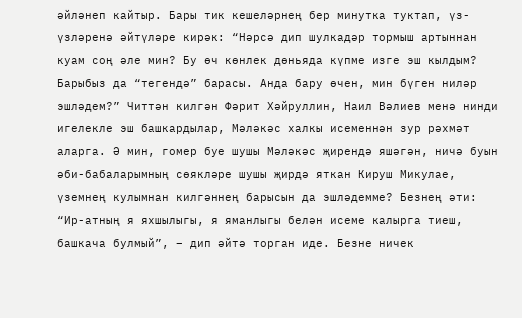әйләнеп кайтыр. Бары тик кешеләрнең бер минутка туктап, үз-үзләренә әйтүләре кирәк: “Нәрсә дип шулкадәр тормыш артыннан куам соң әле мин? Бу өч көнлек дөньяда күпме изге эш кылдым? Барыбыз да “тегендә” барасы. Анда бару өчен, мин бүген ниләр эшләдем?” Читтән килгән Фәрит Хәйруллин, Наил Вәлиев менә нинди игелекле эш башкардылар, Мәләкәс халкы исеменнән зур рәхмәт аларга. Ә мин, гомер буе шушы Мәләкәс җирендә яшәгән, ничә буын әби-бабаларымның сөякләре шушы җирдә яткан Кируш Микулае, үземнең кулымнан килгәннең барысын да эшләдемме? Безнең әти: “Ир-атның я яхшылыгы, я яманлыгы белән исеме калырга тиеш, башкача булмый”, – дип әйтә торган иде. Безне ничек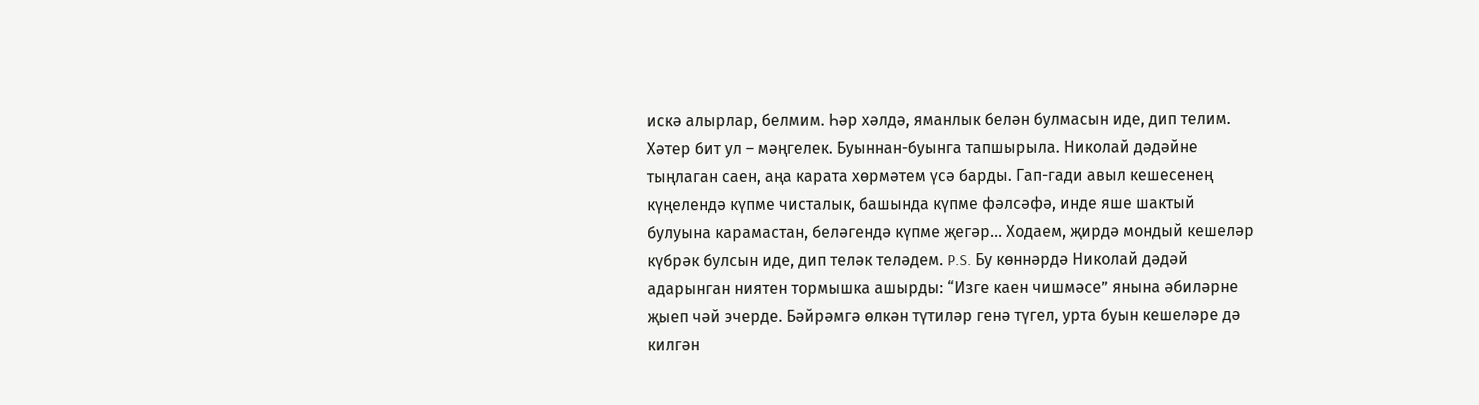искә алырлар, белмим. Һәр хәлдә, яманлык белән булмасын иде, дип телим. Хәтер бит ул – мәңгелек. Буыннан-буынга тапшырыла. Николай дәдәйне тыңлаган саен, аңа карата хөрмәтем үсә барды. Гап-гади авыл кешесенең күңелендә күпме чисталык, башында күпме фәлсәфә, инде яше шактый булуына карамастан, беләгендә күпме җегәр... Ходаем, җирдә мондый кешеләр күбрәк булсын иде, дип теләк теләдем. P.S. Бу көннәрдә Николай дәдәй адарынган ниятен тормышка ашырды: “Изге каен чишмәсе” янына әбиләрне җыеп чәй эчерде. Бәйрәмгә өлкән түтиләр генә түгел, урта буын кешеләре дә килгән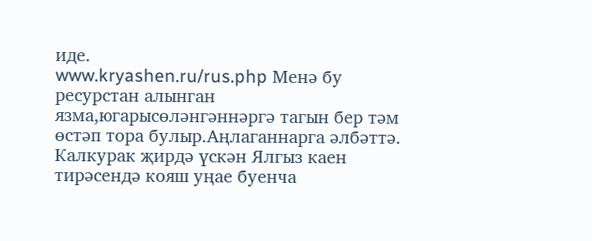иде.
www.kryashen.ru/rus.php Менә бу ресурстан алынган язма,югарысөләнгәннәргә тагын бер тәм өстәп тора булыр.Аңлаганнарга әлбәттә.
Калкурак җирдә үскән Ялгыз каен тирәсендә кояш уңае буенча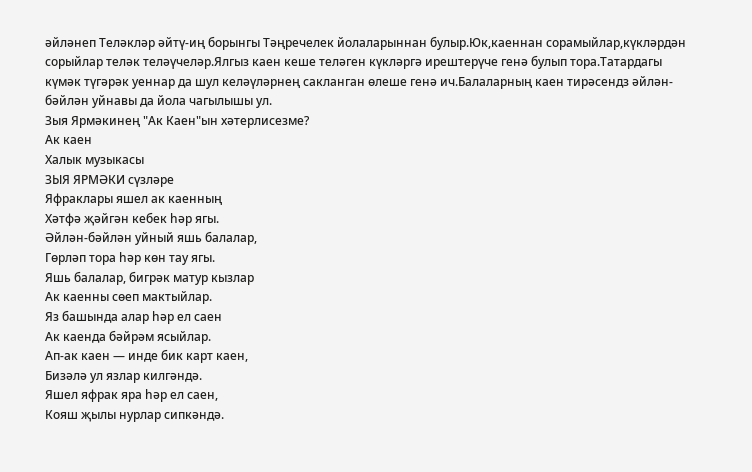әйләнеп Теләкләр әйтү-иң борынгы Тәңречелек йолаларыннан булыр.Юк,каеннан сорамыйлар,күкләрдән сорыйлар теләк теләүчеләр.Ялгыз каен кеше теләген күкләргә ирештерүче генә булып тора.Татардагы күмәк түгәрәк уеннар да шул келәүләрнең сакланган өлеше генә ич.Балаларның каен тирәсендз әйлән-бәйлән уйнавы да йола чагылышы ул.
Зыя Ярмәкинең "Ак Каен"ын хәтерлисезме?
Ак каен
Халык музыкасы
ЗЫЯ ЯРМӘКИ сүзләре
Яфраклары яшел ак каенның
Хәтфә җәйгән кебек һәр ягы.
Әйлән-бәйлән уйный яшь балалар,
Гөрләп тора һәр көн тау ягы.
Яшь балалар, бигрәк матур кызлар
Ак каенны сөеп мактыйлар.
Яз башында алар һәр ел саен
Ак каенда бәйрәм ясыйлар.
Ап-ак каен — инде бик карт каен,
Бизәлә ул язлар килгәндә.
Яшел яфрак яра һәр ел саен,
Кояш җылы нурлар сипкәндә.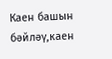Каен башын бәйләү,каен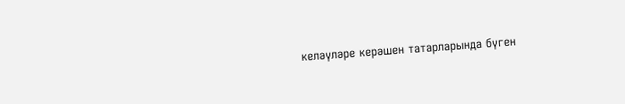келәүләре керәшен татарларында бүген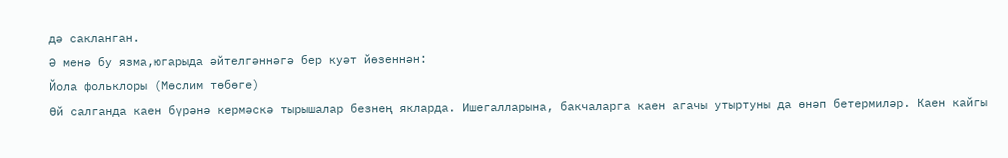дә сакланган.
Ә менә бу язма,югарыда әйтелгәннәгә бер куәт йөзеннән:
Йола фольклоры (Мөслим төбөге)
Өй салганда каен бүрәнә кермәскә тырышалар безнең якларда. Ишегалларына, бакчаларга каен агачы утыртуны да өнәп бетермиләр. Каен кайгы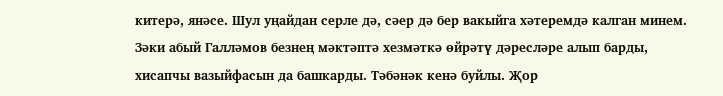китерә, янәсе. Шул уңайдан серле дә, сәер дә бер вакыйга хәтеремдә калган минем. Зәки абый Галләмов безнең мәктәптә хезмәткә өйрәтү дәресләре алып барды, хисапчы вазыйфасын да башкарды. Тәбәнәк кенә буйлы. Җор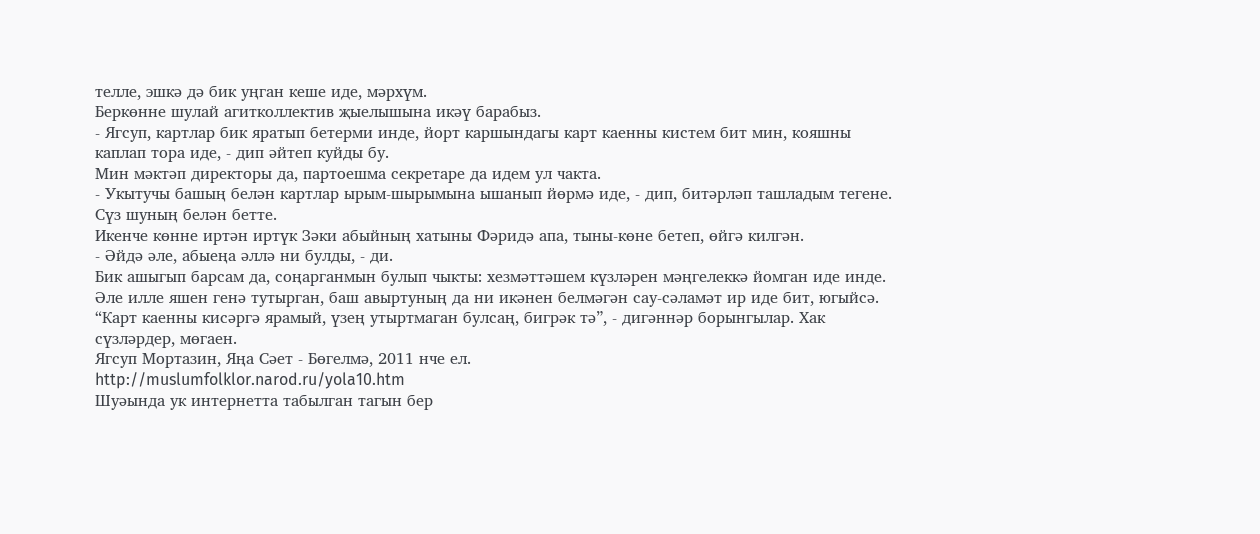телле, эшкә дә бик уңган кеше иде, мәрхүм.
Беркөнне шулай агитколлектив җыелышына икәү барабыз.
- Ягсуп, картлар бик яратып бетерми инде, йорт каршындагы карт каенны кистем бит мин, кояшны каплап тора иде, - дип әйтеп куйды бу.
Мин мәктәп директоры да, партоешма секретаре да идем ул чакта.
- Укытучы башың белән картлар ырым-шырымына ышанып йөрмә иде, - дип, битәрләп ташладым тегене. Сүз шуның белән бетте.
Икенче көнне иртән иртүк Зәки абыйның хатыны Фәридә апа, тыны-көне бетеп, өйгә килгән.
- Әйдә әле, абыеңа әллә ни булды, - ди.
Бик ашыгып барсам да, соңарганмын булып чыкты: хезмәттәшем күзләрен мәңгелеккә йомган иде инде. Әле илле яшен генә тутырган, баш авыртуның да ни икәнен белмәгән сау-сәламәт ир иде бит, югыйсә.
“Карт каенны кисәргә ярамый, үзең утыртмаган булсаң, бигрәк тә”, - дигәннәр борынгылар. Хак сүзләрдер, мөгаен.
Ягсуп Мортазин, Яңа Сәет - Бөгелмә, 2011 нче ел.
http://muslumfolklor.narod.ru/yola10.htm
Шуәында ук интернетта табылган тагын бер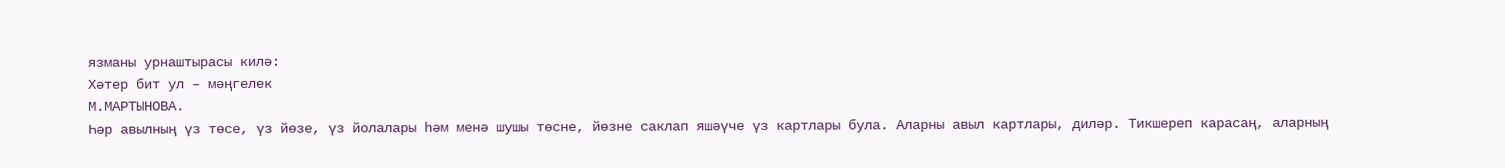язманы урнаштырасы килә:
Хәтер бит ул – мәңгелек
М.МАРТЫНОВА.
Һәр авылның үз төсе, үз йөзе, үз йолалары һәм менә шушы төсне, йөзне саклап яшәүче үз картлары була. Аларны авыл картлары, диләр. Тикшереп карасаң, аларның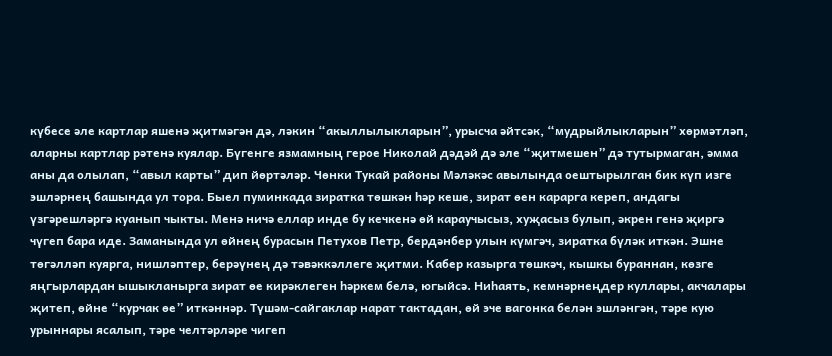күбесе әле картлар яшенә җитмәгән дә, ләкин “акыллылыкларын”, урысча әйтсәк, “мудрыйлыкларын” хөрмәтләп, аларны картлар рәтенә куялар. Бүгенге язмамның герое Николай дәдәй дә әле “җитмешен” дә тутырмаган, әмма аны да олылап, “авыл карты” дип йөртәләр. Чөнки Тукай районы Мәләкәс авылында оештырылган бик күп изге эшләрнең башында ул тора. Быел пуминкада зиратка төшкән һәр кеше, зират өен карарга кереп, андагы үзгәрешләргә куанып чыкты. Менә ничә еллар инде бу кечкенә өй караучысыз, хуҗасыз булып, әкрен генә җиргә чүгеп бара иде. Заманында ул өйнең бурасын Петухов Петр, бердәнбер улын күмгәч, зиратка бүләк иткән. Эшне төгәлләп куярга, нишләптер, берәүнең дә тәвәккәллеге җитми. Кабер казырга төшкәч, кышкы бураннан, көзге яңгырлардан ышыкланырга зират өе кирәклеген һәркем белә, югыйсә. Ниһаять, кемнәрнеңдер куллары, акчалары җитеп, өйне “курчак өе” иткәннәр. Түшәм-сайгаклар нарат тактадан, өй эче вагонка белән эшләнгән, тәре кую урыннары ясалып, тәре челтәрләре чигеп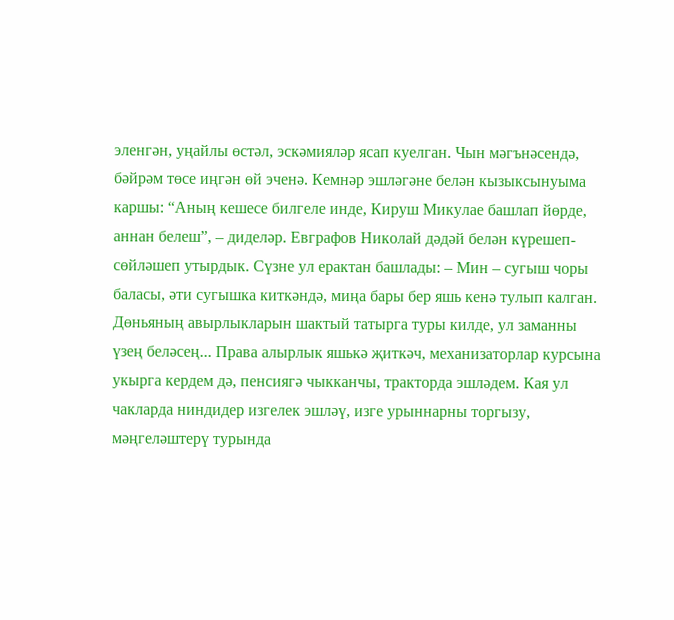эленгән, уңайлы өстәл, эскәмияләр ясап куелган. Чын мәгънәсендә, бәйрәм төсе иңгән өй эченә. Кемнәр эшләгәне белән кызыксынуыма каршы: “Аның кешесе билгеле инде, Кируш Микулае башлап йөрде, аннан белеш”, – диделәр. Евграфов Николай дәдәй белән күрешеп-сөйләшеп утырдык. Сүзне ул ерактан башлады: – Мин – сугыш чоры баласы, әти сугышка киткәндә, миңа бары бер яшь кенә тулып калган. Дөньяның авырлыкларын шактый татырга туры килде, ул заманны үзең беләсең... Права алырлык яшькә җиткәч, механизаторлар курсына укырга кердем дә, пенсиягә чыкканчы, тракторда эшләдем. Кая ул чакларда ниндидер изгелек эшләү, изге урыннарны торгызу, мәңгеләштерү турында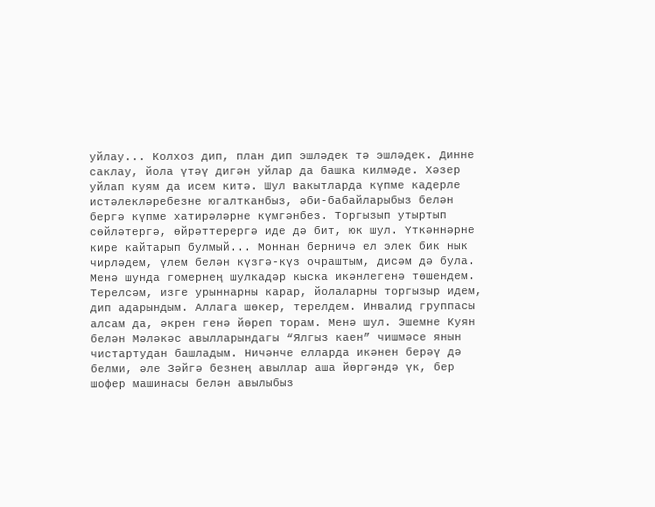уйлау... Колхоз дип, план дип эшләдек тә эшләдек. Динне саклау, йола үтәү дигән уйлар да башка килмәде. Хәзер уйлап куям да исем китә. Шул вакытларда күпме кадерле истәлекләребезне югалтканбыз, әби-бабайларыбыз белән бергә күпме хатирәләрне күмгәнбез. Торгызып утыртып сөйләтергә, өйрәттерергә иде дә бит, юк шул. Үткәннәрне кире кайтарып булмый... Моннан берничә ел элек бик нык чирләдем, үлем белән күзгә-күз очраштым, дисәм дә була. Менә шунда гомернең шулкадәр кыска икәнлегенә төшендем. Терелсәм, изге урыннарны карар, йолаларны торгызыр идем, дип адарындым. Аллага шөкер, терелдем. Инвалид группасы алсам да, әкрен генә йөреп торам. Менә шул. Эшемне Куян белән Мәләкәс авылларындагы “Ялгыз каен” чишмәсе янын чистартудан башладым. Ничәнче елларда икәнен берәү дә белми, әле Зәйгә безнең авыллар аша йөргәндә үк, бер шофер машинасы белән авылыбыз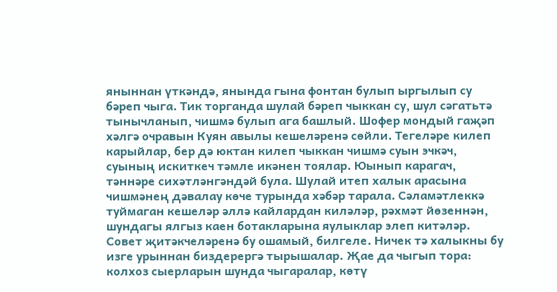яныннан үткәндә, янында гына фонтан булып ыргылып су бәреп чыга. Тик торганда шулай бәреп чыккан су, шул сәгатьтә тынычланып, чишмә булып ага башлый. Шофер мондый гаҗәп хәлгә очравын Куян авылы кешеләренә сөйли. Тегеләре килеп карыйлар, бер дә юктан килеп чыккан чишмә суын эчкәч, суының искиткеч тәмле икәнен тоялар. Юынып карагач, тәннәре сихәтләнгәндәй була. Шулай итеп халык арасына чишмәнең дәвалау көче турында хәбәр тарала. Сәламәтлеккә туймаган кешеләр әллә кайлардан киләләр, рәхмәт йөзеннән, шундагы ялгыз каен ботакларына яулыклар элеп китәләр. Совет җитәкчеләренә бу ошамый, билгеле. Ничек тә халыкны бу изге урыннан биздерергә тырышалар. Җае да чыгып тора: колхоз сыерларын шунда чыгаралар, көтү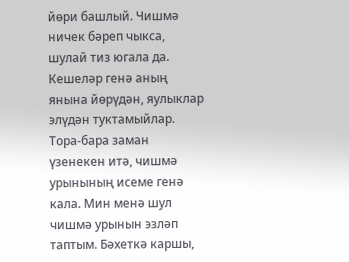йөри башлый. Чишмә ничек бәреп чыкса, шулай тиз югала да. Кешеләр генә аның янына йөрүдән, яулыклар элүдән туктамыйлар. Тора-бара заман үзенекен итә, чишмә урынының исеме генә кала. Мин менә шул чишмә урынын эзләп таптым. Бәхеткә каршы,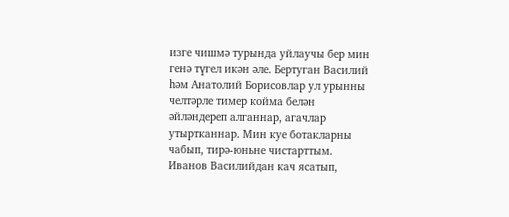изге чишмә турында уйлаучы бер мин генә түгел икән әле. Бертуган Василий һәм Анатолий Борисовлар ул урынны челтәрле тимер койма белән әйләндереп алганнар, агачлар утыртканнар. Мин куе ботакларны чабып, тирә-юньне чистарттым. Иванов Василийдан кач ясатып,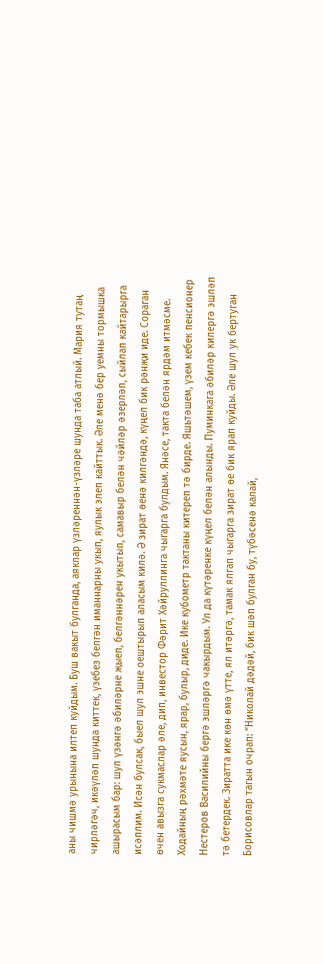аны чишмә урынына илтеп куйдым. Буш вакыт булганда, аяклар үзләреннән-үзләре шунда таба атлый. Мария тутаң чирләгәч, икәүләп шунда киттек, үзебез белгән иманнарны укып, яулык элеп кайттык. Әле менә бер уемны тормышка ашырасым бар: шул үзәнгә әбиләрне җыеп, белгәннәрен укытып, самавыр белән чәйләр әзерләп, сыйлап кайтарырга исәплим. Исән булсак, быел шул эшне оештырып аласым килә. Ә зират өенә килгәндә, күңел бик рәнҗи иде. Сораган өчен авызга сукмаслар әле, дип, инвестор Фәрит Хәйруллинга чыгарга булдым. Янәсе, такта белән ярдәм итмәсме. Ходайның рәхмәте яусын, ярар, булыр, диде. Ике кубометр тактаны китереп тә бирде. Яшьтәшем, үзем кебек пенсионер Нестеров Василийны бергә эшләргә чакырдым. Ул да күтәренке күңел белән алынды. Пуминкага әбиләр килергә эшләп тә бетердек. Зиратта ике көн өмә үтте, ял итәргә, тамак ялгап чыгарга зират өе бик ярап куйды. Әле шул ук бертуган Борисовлар тагын очрап: “Николай дәдәй, бик шәп булган бу, түбәсенә калай,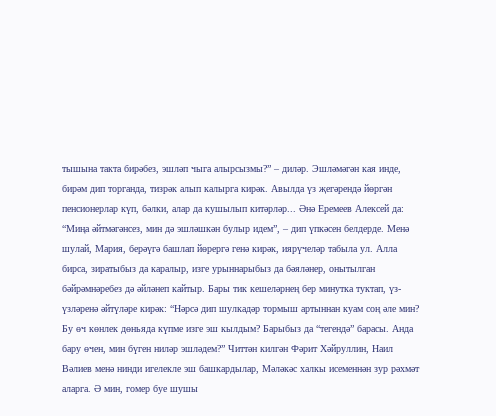тышына такта бирәбез, эшләп чыга алырсызмы?” – диләр. Эшләмәгән кая инде, бирәм дип торганда, тизрәк алып калырга кирәк. Авылда үз җегәрендә йөргән пенсионерлар күп, бәлки, алар да кушылып китәрләр... Әнә Еремеев Алексей да: “Миңа әйтмәгәнсез, мин дә эшләшкән булыр идем”, – дип үпкәсен белдерде. Менә шулай, Мария, берәүгә башлап йөрергә генә кирәк, иярүчеләр табыла ул. Алла бирса, зиратыбыз да каралыр, изге урыннарыбыз да бәяләнер, онытылган бәйрәмнәребез дә әйләнеп кайтыр. Бары тик кешеләрнең бер минутка туктап, үз-үзләренә әйтүләре кирәк: “Нәрсә дип шулкадәр тормыш артыннан куам соң әле мин? Бу өч көнлек дөньяда күпме изге эш кылдым? Барыбыз да “тегендә” барасы. Анда бару өчен, мин бүген ниләр эшләдем?” Читтән килгән Фәрит Хәйруллин, Наил Вәлиев менә нинди игелекле эш башкардылар, Мәләкәс халкы исеменнән зур рәхмәт аларга. Ә мин, гомер буе шушы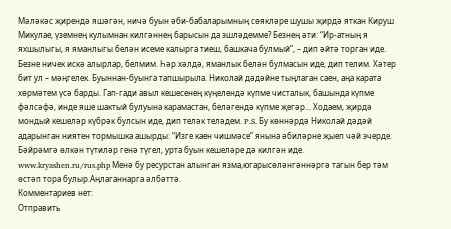Мәләкәс җирендә яшәгән, ничә буын әби-бабаларымның сөякләре шушы җирдә яткан Кируш Микулае, үземнең кулымнан килгәннең барысын да эшләдемме? Безнең әти: “Ир-атның я яхшылыгы, я яманлыгы белән исеме калырга тиеш, башкача булмый”, – дип әйтә торган иде. Безне ничек искә алырлар, белмим. Һәр хәлдә, яманлык белән булмасын иде, дип телим. Хәтер бит ул – мәңгелек. Буыннан-буынга тапшырыла. Николай дәдәйне тыңлаган саен, аңа карата хөрмәтем үсә барды. Гап-гади авыл кешесенең күңелендә күпме чисталык, башында күпме фәлсәфә, инде яше шактый булуына карамастан, беләгендә күпме җегәр... Ходаем, җирдә мондый кешеләр күбрәк булсын иде, дип теләк теләдем. P.S. Бу көннәрдә Николай дәдәй адарынган ниятен тормышка ашырды: “Изге каен чишмәсе” янына әбиләрне җыеп чәй эчерде. Бәйрәмгә өлкән түтиләр генә түгел, урта буын кешеләре дә килгән иде.
www.kryashen.ru/rus.php Менә бу ресурстан алынган язма,югарысөләнгәннәргә тагын бер тәм өстәп тора булыр.Аңлаганнарга әлбәттә.
Комментариев нет:
Отправить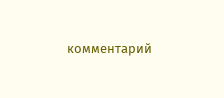комментарий